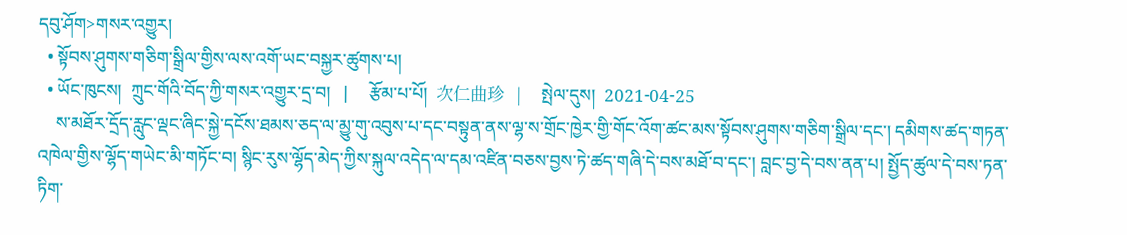དབུ་ཤོག>གསར་འགྱུར།
  • སྟོབས་ཤུགས་གཅིག་སྒྲིལ་གྱིས་ལས་འགོ་ཡང་བསྐྱར་ཚུགས་པ།
  • ཡོང་ཁུངས།  ཀྲུང་གོའི་བོད་ཀྱི་གསར་འགྱུར་དྲ་བ།   |     རྩོམ་པ་པོ།  次仁曲珍   |     སྤེལ་དུས།  2021-04-25
    ས་མཐོར་དྲོད་རླུང་ལྡང་ཞིང་སྐྱེ་དངོས་ཐམས་ཅད་ལ་མྱུ་གུ་འབུས་པ་དང་བསྟུན་ནས་ལྷ་ས་གྲོང་ཁྱེར་གྱི་གོང་འོག་ཚང་མས་སྟོབས་ཤུགས་གཅིག་སྒྲིལ་དང་། དམིགས་ཚད་གཏན་འཁེལ་གྱིས་ལྷོད་གཡེང་མི་གཏོང་བ། སྙིང་རུས་ལྷོད་མེད་ཀྱིས་སྐུལ་འདེད་ལ་དམ་འཛིན་བཅས་བྱས་ཏེ་ཚད་གཞི་དེ་བས་མཐོ་བ་དང་། བླང་བྱ་དེ་བས་ནན་པ། སྤྱོད་ཚུལ་དེ་བས་ཏན་ཏིག་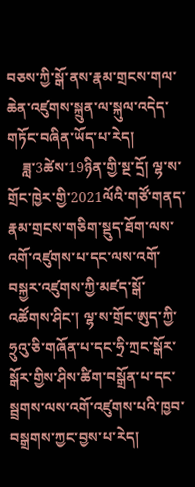བཅས་ཀྱི་སྒོ་ནས་རྣམ་གྲངས་གལ་ཆེན་འཛུགས་སྐྲུན་ལ་སྐུལ་འདེད་གཏོང་བཞིན་ཡོད་པ་རེད།
    ཟླ་3ཚེས་19ཉིན་གྱི་སྔ་དྲོ། ལྷ་ས་གྲོང་ཁྱེར་གྱི་2021ལོའི་གཙོ་གནད་རྣམ་གྲངས་གཅིག་སྡུད་ཐོག་ལས་འགོ་འཛུགས་པ་དང་ལས་འགོ་བསྐྱར་འཛུགས་ཀྱི་མཛད་སྒོ་འཚོགས་ཤིང་། ལྷ་ས་གྲོང་ཨུད་ཀྱི་ཧྲུའུ་ཅི་གཞོན་པ་དང་ཧྲི་ཀྲང་སྒོར་སྒོར་གྱིས་ཤིས་ཚིག་བསྒྲོན་པ་དང་སྦྲགས་ལས་འགོ་འཛུགས་པའི་ཁྱབ་བསྒྲགས་ཀྱང་བྱས་པ་རེད།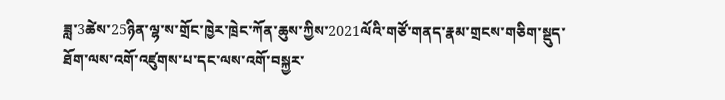ཟླ་3ཚེས་25ཉིན་ལྷ་ས་གྲོང་ཁྱེར་ཁྲེང་ཀོན་ཆུས་ཀྱིས་2021ལོའི་གཙོ་གནད་རྣམ་གྲངས་གཅིག་སྡུད་ཐོག་ལས་འགོ་འཛུགས་པ་དང་ལས་འགོ་བསྐྱར་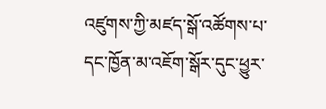འཛུགས་ཀྱི་མཛད་སྒོ་འཚོགས་པ་དང་ཁྱོན་མ་འཇོག་སྒོར་དུང་ཕྱུར་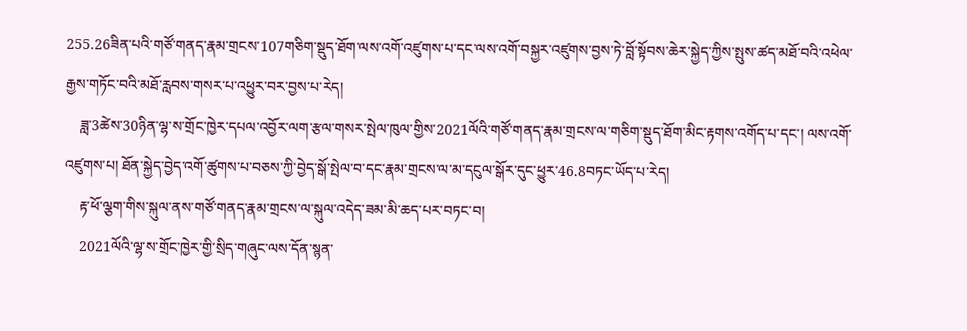255.26ཟིན་པའི་གཙོ་གནད་རྣམ་གྲངས་107གཅིག་སྡུད་ཐོག་ལས་འགོ་འཛུགས་པ་དང་ལས་འགོ་བསྐྱར་འཛུགས་བྱས་ཏེ་བློ་སྟོབས་ཆེར་སྐྱེད་ཀྱིས་སྤུས་ཚད་མཐོ་བའི་འཕེལ་རྒྱས་གཏོང་བའི་མཐོ་རླབས་གསར་པ་འཕྱུར་བར་བྱས་པ་རེད།
    ཟླ་3ཚེས་30ཉིན་ལྷ་ས་གྲོང་ཁྱེར་དཔལ་འབྱོར་ལག་རྩལ་གསར་སྤེལ་ཁུལ་གྱིས་2021ལོའི་གཙོ་གནད་རྣམ་གྲངས་ལ་གཅིག་སྡུད་ཐོག་མིང་རྟགས་འགོད་པ་དང་། ལས་འགོ་འཛུགས་པ། ཐོན་སྐྱེད་བྱེད་འགོ་ཚུགས་པ་བཅས་ཀྱི་བྱེད་སྒོ་སྤེལ་བ་དང་རྣམ་གྲངས་ལ་མ་དངུལ་སྒོར་དུང་ཕྱུར་46.8བཏང་ཡོད་པ་རེད།
    རྟ་ཕོ་ལྕག་གིས་སྐུལ་ནས་གཙོ་གནད་རྣམ་གྲངས་ལ་སྐུལ་འདེད་ཟམ་མི་ཆད་པར་བཏང་བ།
    2021ལོའི་ལྷ་ས་གྲོང་ཁྱེར་གྱི་སྲིད་གཞུང་ལས་དོན་སྙན་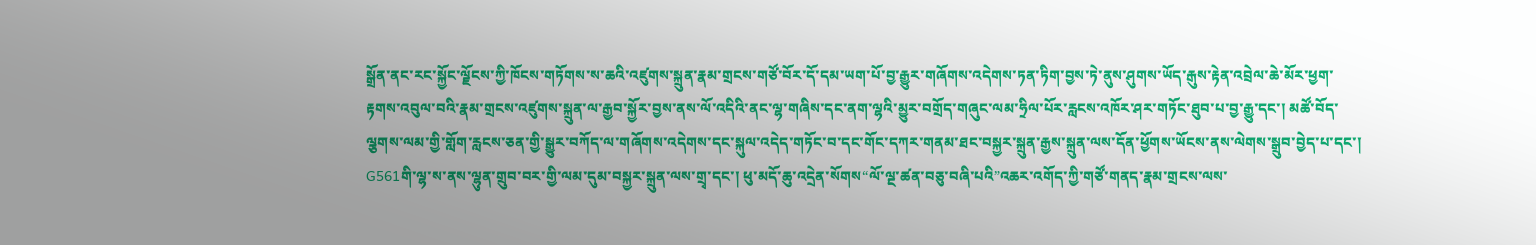སྒྲོན་ནང་རང་སྐྱོང་ལྗོངས་ཀྱི་ཁོངས་གཏོགས་ས་ཆའི་འཛུགས་སྐྲུན་རྣམ་གྲངས་གཙོ་བོར་དོ་དམ་ཡག་པོ་བྱ་རྒྱུར་གཞོགས་འདེགས་ཏན་ཏིག་བྱས་ཏེ་ནུས་ཤུགས་ཡོད་རྒུས་རྟེན་འབྲེལ་ཆེ་མོར་ཕྱག་རྟགས་འབུལ་བའི་རྣམ་གྲངས་འཛུགས་སྐྲུན་ལ་རྒྱབ་སྐྱོར་བྱས་ནས་ལོ་འདིའི་ནང་ལྷ་གཞིས་དང་ནག་ལྷའི་མྱུར་བགྲོད་གཞུང་ལམ་ཧྲིལ་པོར་རླངས་འཁོར་ཤར་གཏོང་ཐུབ་པ་བྱ་རྒྱུ་དང་། མཚོ་བོད་ལྕགས་ལམ་གྱི་གློག་རླངས་ཅན་གྱི་སྒྱུར་བཀོད་ལ་གཞོགས་འདེགས་དང་སྐུལ་འདེད་གཏོང་བ་དང་གོང་དཀར་གནམ་ཐང་བསྐྱར་སྐྲུན་རྒྱས་སྐྲུན་ལས་དོན་ཕྱོགས་ཡོངས་ནས་ལེགས་སྒྲུབ་བྱེད་པ་དང་། G561གི་ལྷ་ས་ནས་ལྷུན་གྲུབ་བར་གྱི་ལམ་དུམ་བསྐྱར་སྐྲུན་ལས་གྲྭ་དང་། ཕུ་མདོ་ཆུ་འདྲེན་སོགས“ལོ་ལྔ་ཚན་བཅུ་བཞི་པའི”འཆར་འགོད་ཀྱི་གཙོ་གནད་རྣམ་གྲངས་ལས་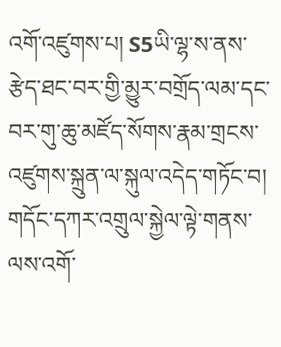འགོ་འཛུགས་པ། S5ཡི་ལྷ་ས་ནས་རྩེད་ཐང་བར་གྱི་མྱུར་བགྲོད་ལམ་དང་བར་གུ་ཆུ་མཛོད་སོགས་རྣམ་གྲངས་འཛུགས་སྐྲུན་ལ་སྐུལ་འདེད་གཏོང་བ། གདོང་དཀར་འགྲུལ་སྐྱེལ་ལྟེ་གནས་ལས་འགོ་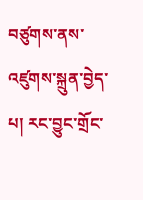བཙུགས་ནས་འཛུགས་སྐྲུན་བྱེད་པ། རང་བྱུང་གྲོང་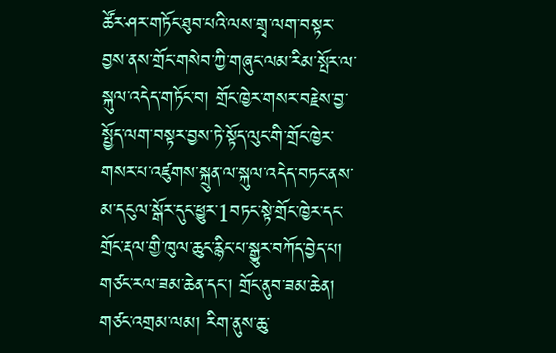ཚོར་ཤར་གཏོང་ཐུབ་པའི་ལས་གྲྭ་ལག་བསྟར་བྱས་ནས་གྲོང་གསེབ་ཀྱི་གཞུང་ལམ་རིམ་སྤོར་ལ་སྐུལ་འདེད་གཏོང་བ། གྲོང་ཁྱེར་གསར་བརྗེས་བྱ་སྤྱོད་ལག་བསྟར་བྱས་ཏེ་སྟོད་ལུང་གི་གྲོང་ཁྱེར་གསར་པ་འཛུགས་སྐྲུན་ལ་སྐུལ་འདེད་བཏང་ནས་མ་དངུལ་སྒོར་དུང་ཕྱུར་1བཏང་སྟེ་གྲོང་ཁྱེར་དང་གྲོང་རྡལ་གྱི་ཁུལ་ཆུང་རྙིང་པ་སྒྱུར་བཀོད་བྱེད་པ། གཙང་རལ་ཟམ་ཆེན་དང་། གྲོང་ནུབ་ཟམ་ཆེན། གཙང་འགྲམ་ལམ། རིག་ནུས་ཆུ་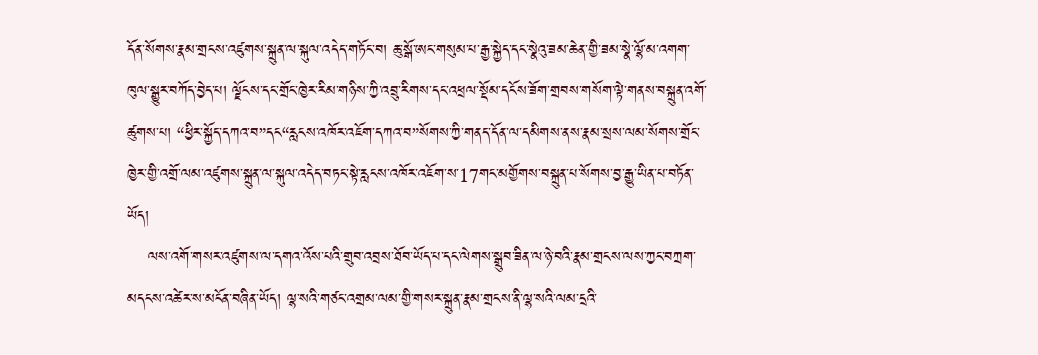དོན་སོགས་རྣམ་གྲངས་འཛུགས་སྐྲུན་ལ་སྐུལ་འདེད་གཏོང་བ། ཆུ་སྒོ་ཨང་གསུམ་པ་རྒྱ་སྐྱེད་དང་སྣེའུ་ཟམ་ཆེན་གྱི་ཟམ་སྣེ་ལྷོ་མ་འགག་ཁུལ་སྒྱུར་བཀོད་བྱེད་པ། ལྗོངས་དང་གྲོང་ཁྱེར་རིམ་གཉིས་ཀྱི་འབྲུ་རིགས་དང་འཕྲལ་སྡོམ་དངོས་ཟོག་གྲབས་གསོག་ལྟེ་གནས་བསྐྲུན་འགོ་ཚུགས་པ། “ཕྱིར་སྐྱོད་དཀའ་བ”དང“རླངས་འཁོར་འཇོག་དཀའ་བ”སོགས་ཀྱི་གནད་དོན་ལ་དམིགས་ནས་རྣམ་སྲས་ལམ་སོགས་གྲོང་ཁྱེར་གྱི་འགྲོ་ལམ་འཛུགས་སྐྲུན་ལ་སྐུལ་འདེད་བཏང་སྟེ་རླངས་འཁོར་འཇོག་ས་17གང་མགྱོགས་བསྐྲུན་པ་སོགས་བྱ་རྒྱུ་ཡིན་པ་བཏོན་ཡོད།
    ལས་འགོ་གསར་འཛུགས་ལ་དགའ་འོས་པའི་གྲུབ་འབྲས་ཐོབ་ཡོད་པ་དང་ལེགས་སྒྲུབ་ཟིན་ལ་ཉེ་བའི་རྣམ་གྲངས་ལས་ཀྱང་བཀྲག་མདངས་འཚེར་ས་མངོན་བཞིན་ཡོད། ལྷ་སའི་གཙང་འགྲམ་ལམ་གྱི་གསར་སྐྲུན་རྣམ་གྲངས་ནི་ལྷ་སའི་ལམ་དྲའི་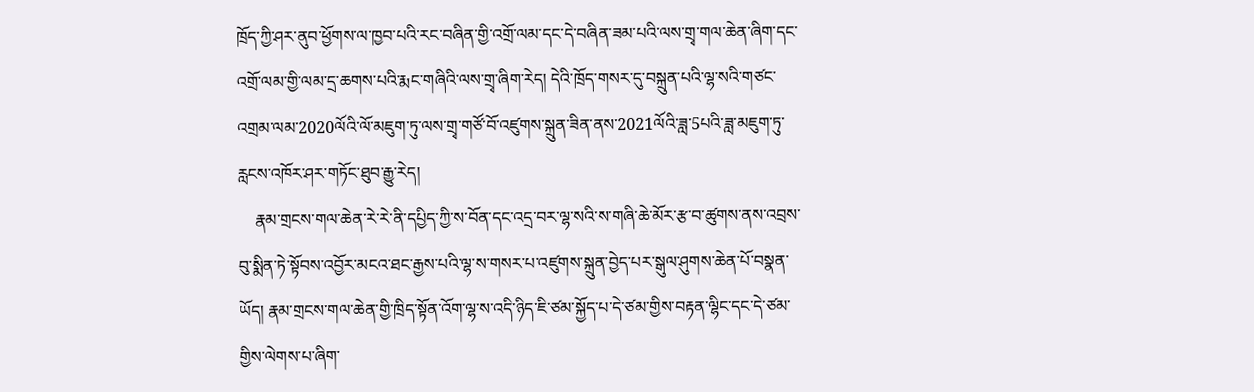ཁྲོད་ཀྱི་ཤར་ནུབ་ཕྱོགས་ལ་ཁྱབ་པའི་རང་བཞིན་གྱི་འགྲོ་ལམ་དང་དེ་བཞིན་ཟམ་པའི་ལས་གྲྭ་གལ་ཆེན་ཞིག་དང་འགྲོ་ལམ་གྱི་ལམ་དྲ་ཆགས་པའི་རྨང་གཞིའི་ལས་གྲྭ་ཞིག་རེད། དེའི་ཁྲོད་གསར་དུ་བསྐྲུན་པའི་ལྷ་སའི་གཙང་འགྲམ་ལམ་2020ལོའི་ལོ་མཇུག་ཏུ་ལས་གྲྭ་གཙོ་བོ་འཛུགས་སྐྲུན་ཟིན་ནས་2021ལོའི་ཟླ་5པའི་ཟླ་མཇུག་ཏུ་རླངས་འཁོར་ཤར་གཏོང་ཐུབ་རྒྱུ་རེད།
    རྣམ་གྲངས་གལ་ཆེན་རེ་རེ་ནི་དཔྱིད་ཀྱི་ས་བོན་དང་འདྲ་བར་ལྷ་སའི་ས་གཞི་ཆེ་མོར་རྩ་བ་ཚུགས་ནས་འབྲས་བུ་སྨིན་ཏེ་སྟོབས་འབྱོར་མངའ་ཐང་རྒྱས་པའི་ལྷ་ས་གསར་པ་འཛུགས་སྐྲུན་བྱེད་པར་སྒུལ་ཤུགས་ཆེན་པོ་བསྣན་ཡོད། རྣམ་གྲངས་གལ་ཆེན་གྱི་ཁྲིད་སྟོན་འོག་ལྷ་ས་འདི་ཉིད་ཇི་ཙམ་སྐྱོད་པ་དེ་ཙམ་གྱིས་བརྟན་ལྷིང་དང་དེ་ཙམ་གྱིས་ལེགས་པ་ཞིག་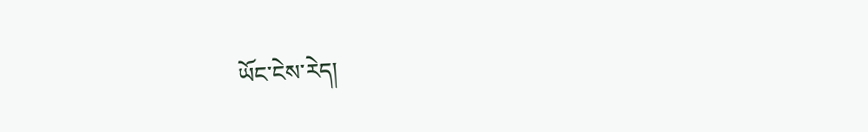ཡོང་ངེས་རེད།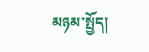མཉམ་སྤྱོད།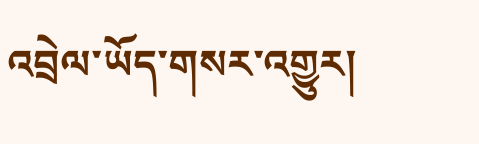འབྲེལ་ཡོད་གསར་འགྱུར།